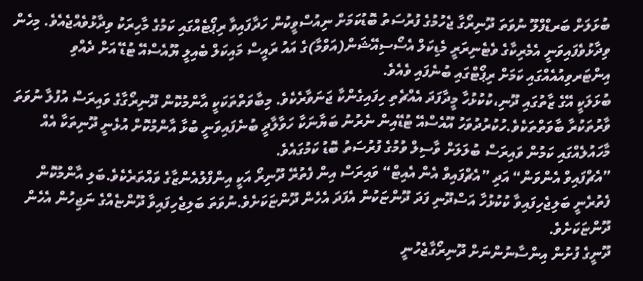ބުޅަލަށް ބަރޑްފްލޫ ނުވަތަ ދޫނިރޯގާ ޖެހުމުގެ ފުރުސަތު ބޮޑުކަމަށް ނިއުސްވީކުން ހަދާފައިވާ ރިޕޯޓެއްގައި ކަމުގެ މާހިރަކު ވިދާޅުވެއްޖެއެވެ. މިހެން ވިދާޅުވެފައިވަނީ އެމެރިކާގެ ވެޓެނިރަރީ މެޑިކަލް އެސޯސިއޭޝަން(އަވްމާ)ގެ އައު ރައީސް މައިކަލް ބެއިލީ ޔޫއެސްއޭ ޓުޑޭ އަށް ދެއްވި އިންޓަރވިއުއެއްގައި ކަމަށް ރިޕޯޓްގައި ބުނެފައި ވެއެވެ.
ބުޅަލަކީ އޭގެ ޒާތުގައި ދޫނި،ކުކުޅުހާ މީދާފަދަ އެއްޗެތި ހިފައިގެންކާ ޖަނަވާރެކެވެ. މިބާވަތްތަކަކީ އާންމުކޮން ދޫނިރޯގާގެ ވައިރަސް އުފުލާ ނުވަތަ ވާރުތަކުރާ ބާވަތްތަކެވެ.ހުކުރުދުވަހު އޫއެސްއޭ ޓުޑޭއިން ނެރުނު ބަޔާނަކާ ހަވާލާދީ ބުނެފައިވަނީ ބުޅާ އާންމުކޮށް އުޅެނީ ދޫނިތަކާ އެއް މާހައުލެއްގައި ކަމުން ވައިރަސް ބުލަލަށް ވާސިލް ވުމުގެ ފުރުސަތު ބޮޑު ކަމުގައެވެ.
”އެޗްފައިވް އެންވަން“ އަދި ”އެޗްފައިވް އެން އެއިޓް“ ވައިރަސް އިން ފެތުރޭ ދޫނިރޯ އަކީ އިންފްލުއެންޒާގެ ވައްތަރެކެވެ.ބަލި އާންމުކޮން ފެތުރެނީ ބަލިޖެހިފައިވާ ކުކުޅުހާ އަސްދޫނި ފަދަ ދޫންޏަކުން އެފަދަ އެހެން ދޫންޏަކަށެވެ.ނުވަތަ ބަލިޖެހިފައިވާ ދޫންޏެއްގެ ނަޖިހުން އެހެން ދޫންޏަކަށެވެ.
ދޫނީގެ ފުށުން އިންސާނުންނަށް ދޫނިރޯގާޖެހުނީ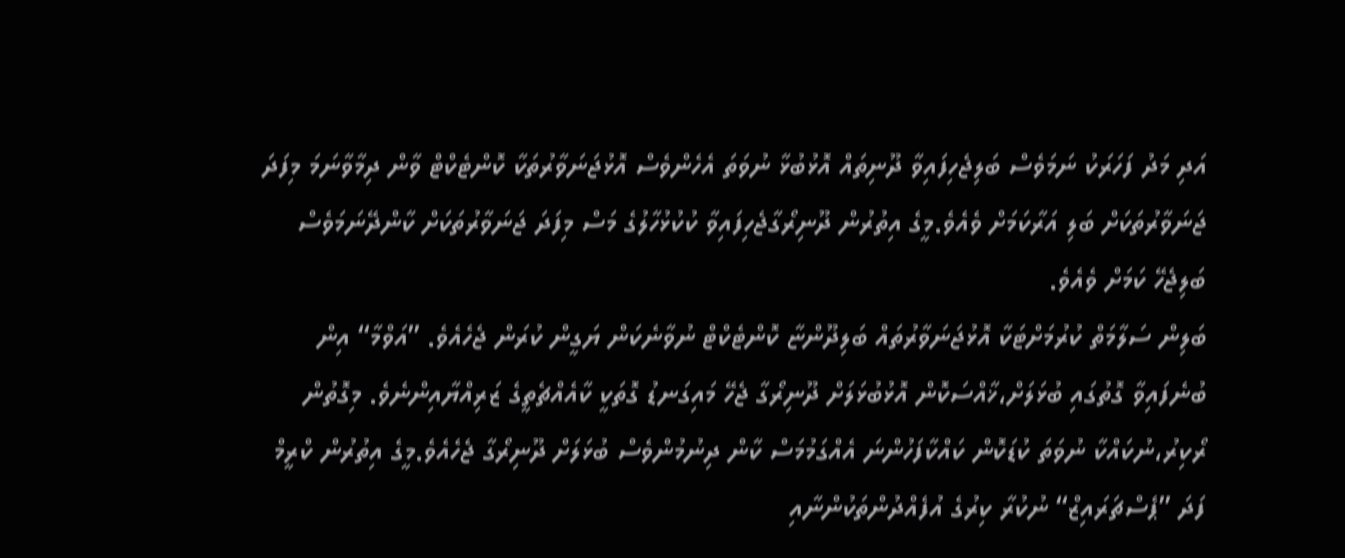އަދި މަދު ފަހަރަކު ނަމަވެސް ބަލިޖެހިފައިވާ ދޫނިތައް އޮޅުބުޅާ ނުވަތަ އެހެންވެސް އޮޅުޖަނަވާރުތަކާ ކޮންޓެކްޓް ވާން ދިމާވާނަމަ މިފަދަ ޖަނަވާރުތަކަށް ބަލި އަރާކަމަށް ވެއެވެ.މީގެ އިތުރުން ދޫނިރޯގާޖެހިފައިވާ ކުކުޅުހާލުގެ މަސް މިފަދަ ޖަނަވާރުތަކަށް ކާންދޭނަމަވެސް ބަލިޖެހޭ ކަމަށް ވެއެވެ.
ބަލިން ސަލާމަތް ކުރުމަށްޓަކާ އޮޅުޖަނަވާރުތައް ބަލިދޫންޏާ ކޮންޓެކްޓް ނުވާނެކަން ޔަގީން ކުރަން ޖެހެއެވެ. ”އަވްމާ“ އިން ބުނެފައިވާ ގޮތުގައި ބުޅަލަށް،ޚާއްސަކޮން އޮޅުބުޅަލަށް ދޫނިރޯގާ ޖެހޭ މައިގަނޑު ގޮތަކީ ކާއެއްޗެތީގެ ޒަރިއްޔާއިންނެވެ. މިގޮތުން ރޯކިރު،ނުކައްކާ ނުވަތަ ކުޑަކޮން ކައްކާފަހުންނަ އެއްގަމުމަސް ކާން ދިނުމުންވެސް ބުޅަލަށް ދޫނިރޯގާ ޖެހެއެވެ.މީގެ އިތުރުން ކްރީމް ފަދަ ”ޕެސްޗަރައިޒް“ ނުކުރާ ކިރުގެ އުފެއްދުންތަކުންނާއި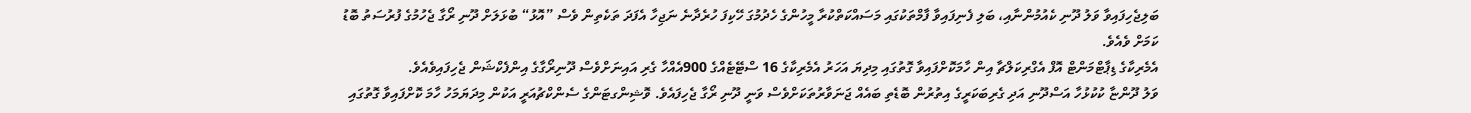ބަލިޖެހިފައިވާ ވަލު ދޫނި ކެއުމުންނާއި، ބަލި ފެނިފައިވާ ފާމްތަކުގައި މަސައްކަތްކުރާ މީހުންގެ ހެދުމުގަ ހޭކިފަ ހުރެދާނެ ނަޖިހާ އެފަދަ ތަކެތިން ވެސް ”އޮޅު“ ބުޅަލަށް ދޫނި ރޯގާ ޖެހުމުގެ ފުރުސަތު ބޮޑު ކަމަށް ވެއެވެ.
އެމެރިކާގެ ޑިޕާޓްމަންޓް އޮފް އެގްރިކަލްޗާ އިން ހާމަކޮށްފައިވާ ގޮތުގައި މިދިޔަ އަހަރު އެމެރިކާގެ 16 ސްޓޭޓެއްގެ 900އެއްހާ ގެރި އައިނަށްވެސް ދޫނިރޯގާގެ އިންފެކްޝަން ޖެހިފައިވެއެވެ.
ވަލު ދޫންޏާ ކުކުޅުހާ އަސްދޫނި އަދި ގެރިބަކަރީގެ އިތުރުން ބޮޑެތި ބައެއް ޖަނަވާރުތަކަށްވެސް ވަނީ ދޫނި ރޯގާ ޖެހިފައެވެ. ވޮޝިންގޓަންގެ ސެންކްޗުއަރީ އަކުން މިދަޔަމަހު ހާމަ ކޮށްފައިވާ ގޮތުގައި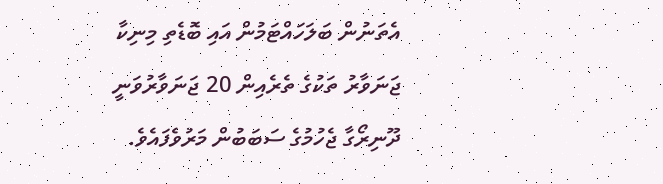އެތަނުން ބަލަހައްޓަމުން އައި ބޮޑެތި މިނިކާ ޖަނަވާރު ތަކުގެ ތެރެއިން 20 ޖަނަވާރުވަނީ ދޫނިރޯގާ ޖެހުމުގެ ސަބަބުން މަރުވެފައެވެ.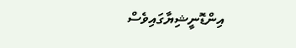އިންޑޮނީޝިޔާގައިވެސް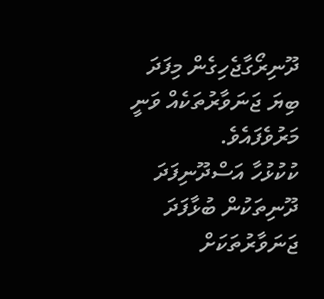ދޫނިރޯގާޖެހިގެން މިފަދަ ބިޔަ ޖަނަވާރުތަކެއް ވަނީ މަރުވެފައެވެ.
ކުކުޅުހާ އަސްދޫނިފަދަ ދޫނިތަކުން ބުޅާފަދަ ޖަނަވާރުތަކަށް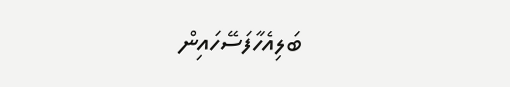ބަލިއެހާފަސޭހައިން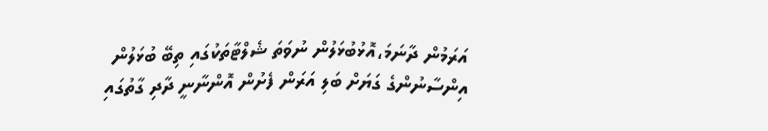އަރަމުން ދާނަމަ،އޮޅުބުޅަލުން ނުވަތަ ޝެލްޓާތަކުގައި ތިބޭ ބުޅަލުން އިންސާނުންގެ ގަޔަށް ބަލި އަރަން ފެށުން އޮންނާނީ ދާދި ގާތުގައި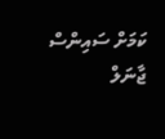ކަމަށް ސައިންސް ޖާނަލް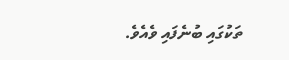ތަކުގައި ބުނެފައި ވެއެވެ.